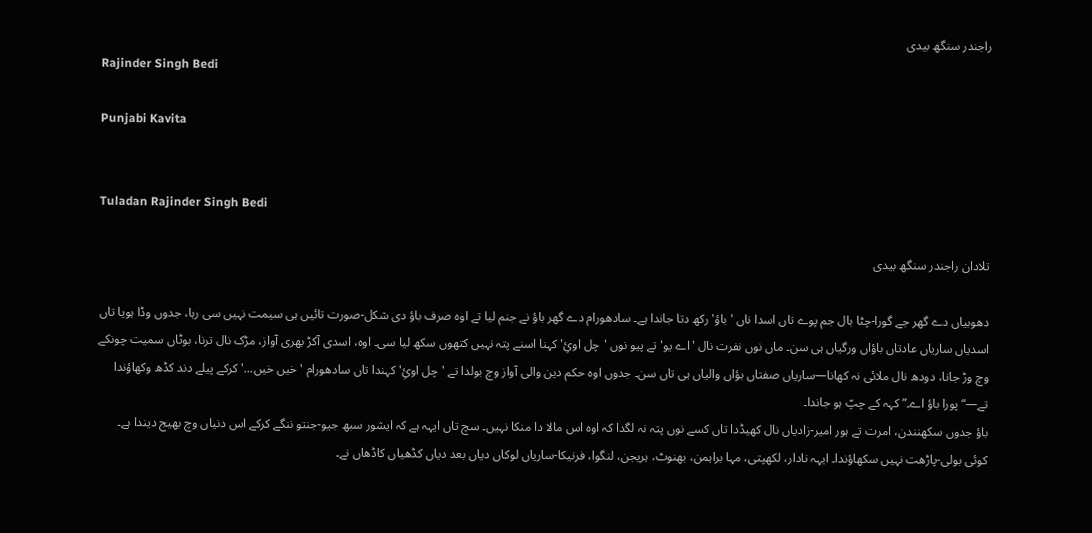راجندر سنگھ بیدی
Rajinder Singh Bedi

Punjabi Kavita


Tuladan Rajinder Singh Bedi

تلادان راجندر سنگھ بیدی

دھوبیاں دے گھر جے گورا-چٹا بال جم پوے تاں اسدا ناں 'باؤ' رکھ دتا جاندا ہے۔ سادھورام دے گھر باؤ نے جنم لیا تے اوہ صرف باؤ دی شکل-صورت تائیں ہی سیمت نہیں سی رہا، جدوں وڈا ہویا تاں اسدیاں ساریاں عادتاں باؤاں ورگیاں ہی سن۔ ماں نوں نفرت نال 'اے یو' تے پیو نوں 'چل اوئِ' کہنا اسنے پتہ نہیں کتھوں سکھ لیا سی۔ اوہ، اسدی آکڑ بھری آواز، مڑک نال ترنا، بوٹاں سمیت چونکے وچ وڑ جانا، دودھ نال ملائی نہ کھانا—ساریاں صفتاں بؤاں والیاں ہی تاں سن۔ جدوں اوہ حکم دین والی آواز وچ بولدا تے 'چل اوئِ' کہندا تاں سادھورام 'خیں خیں...' کرکے پیلے دند کڈھ وکھاؤندا تے—“پورا باؤ اے۔” کہہ کے چپّ ہو جاندا۔
باؤ جدوں سکھنندن، امرت تے ہور امیر-زادیاں نال کھیڈدا تاں کسے نوں پتہ نہ لگدا کہ اوہ اس مالا دا منکا نہیں۔ سچ تاں ایہہ ہے کہ ایشور سبھ جیو-جنتو ننگے کرکے اس دنیاں وچ بھیج دیندا ہے۔ کوئی بولی-پاڑھت نہیں سکھاؤندا۔ ایہہ نادار، لکھپتی، مہا براہمن، بھنوٹ، ہریجن، لنگوا، فرنیکا-ساریاں لوکاں دیاں بعد دیاں کڈھیاں کاڈھاں نے۔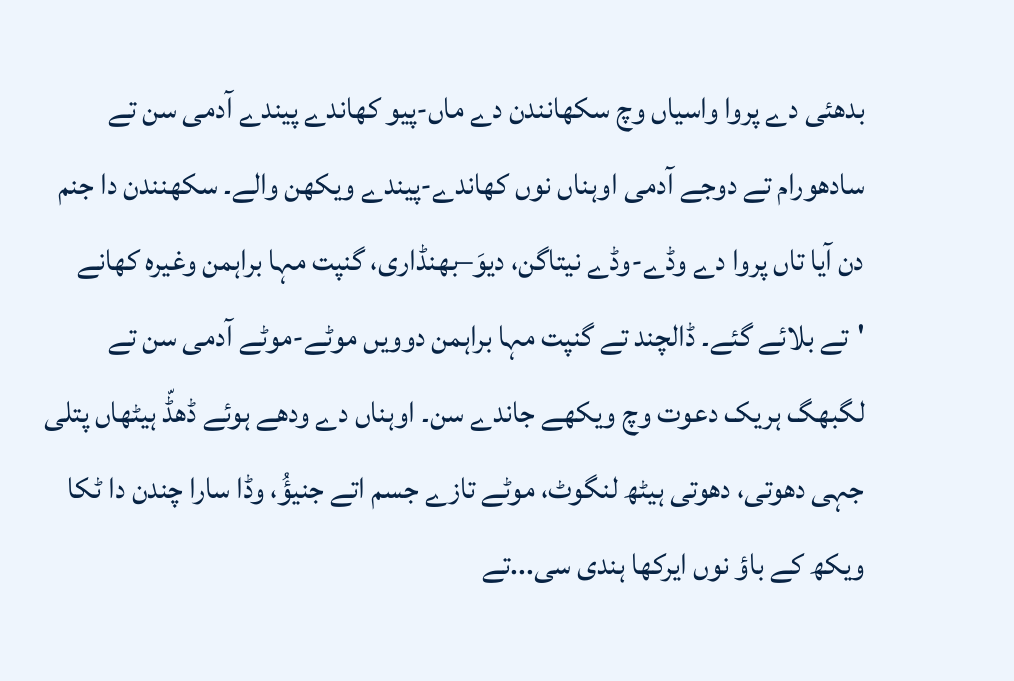بدھئی دے پروا واسیاں وچ سکھانندن دے ماں-پیو کھاندے پیندے آدمی سن تے سادھورام تے دوجے آدمی اوہناں نوں کھاندے-پیندے ویکھن والے۔ سکھنندن دا جنم دن آیا تاں پروا دے وڈے-وڈے نیتاگن، دیوَ–بھنڈاری، گنپت مہا براہمن وغیرہ کھانے 'تے بلائے گئے۔ ڈالچند تے گنپت مہا براہمن دوویں موٹے-موٹے آدمی سن تے لگبھگ ہریک دعوت وچ ویکھے جاندے سن۔ اوہناں دے ودھے ہوئے ڈھڈّ ہیٹھاں پتلی جہی دھوتی، دھوتی ہیٹھ لنگوٹ، موٹے تازے جسم اتے جنیؤُ، وڈا سارا چندن دا ٹکا ویکھ کے باؤ نوں ایرکھا ہندی سی...تے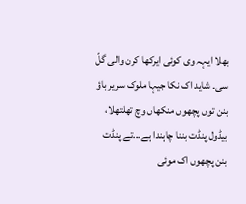بھلا ایہہ وی کوئی ایرکھا کرن والی گلّ سی۔ شاید اک نکا جیہا ملوک سریر باؤ بنن توں پچھوں منکھاں وچ تھلتھلا، بیڈول پنڈت بننا چاہندا ہے...تے پنڈت بنن پچھوں اک موئی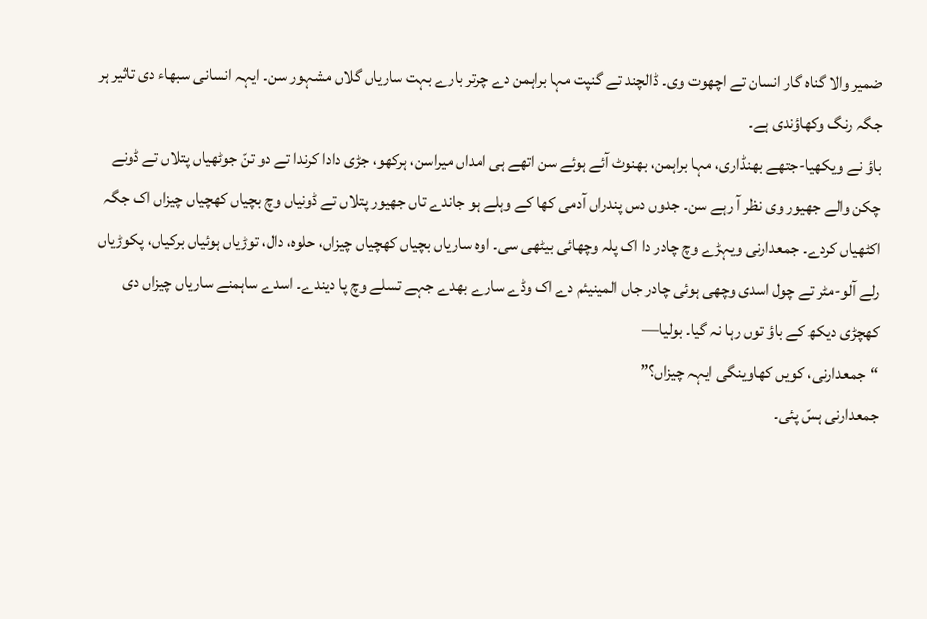ضمیر والا گناہ گار انسان تے اچھوت وی۔ ڈالچند تے گنپت مہا براہمن دے چرتر بارے بہت ساریاں گلاں مشہور سن۔ ایہہ انسانی سبھاء دی تاثیر ہر جگہ رنگ وکھاؤندی ہے۔
باؤ نے ویکھیا-جتھے بھنڈاری، مہا براہمن، بھنوٹ آئے ہوئے سن اتھے ہی امداں میراسن، ہرکھو، جڑی دادا کرندا تے دو تنّ جوٹھیاں پتلاں تے ڈونے چکن والے جھیور وی نظر آ رہے سن۔ جدوں دس پندراں آدمی کھا کے وہلے ہو جاندے تاں جھیور پتلاں تے ڈونیاں وچ بچیاں کھچیاں چیزاں اک جگہ اکٹھیاں کردے۔ جمعدارنی ویہڑے وچ چادر دا اک پلہ وچھائی بیٹھی سی۔ اوہ ساریاں بچیاں کھچیاں چیزاں، حلوہ، دال، توڑیاں ہوئیاں برکیاں، پکوڑیاں رلے آلو-مٹر تے چول اسدی وچھی ہوئی چادر جاں المینیئم دے اک وڈے سارے بھدے جہے تسلے وچ پا دیندے۔ اسدے ساہمنے ساریاں چیزاں دی کھچڑی دیکھ کے باؤ توں رہا نہ گیا۔ بولیا—
“جمعدارنی، کویں کھاوینگی ایہہ چیزاں؟”
جمعدارنی ہسّ پئی۔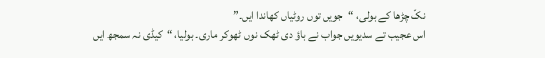نکّ چڑھا کے بولی، “جویں توں روٹیاں کھاندا ایں۔”
اس عجیب تے سدیویں جواب نے باؤ دی ٹھک نوں ٹھوکر ماری۔ بولیا، “کیڈی نہ سمجھ ایں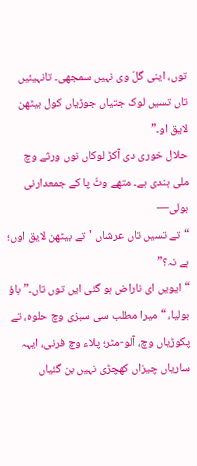توں، اینی گلّ وی نہیں سمجھی۔ تانہیئیں تاں تسیں لوک جتیاں جوڑیاں کول بیٹھن لایق او۔”
حلال خوری دی آکڑ لوکاں نوں ورثے وچ ملی ہندی ہے۔ متھے وٹّ پا کے جمعدارنی بولی—
“تے تسیں تاں عرشاں 'تے بیٹھن لایق اوں؛ ہے نہ؟”
“ایویں ای ناراض ہو گئی ایں توں تاں۔” باؤ بولیا، “میرا مطلب سی سبزی وچ حلوہ، تے پکوڑیاں وچ، آلو-مٹر؛ پلاء وچ فرنی، ایہہ ساریاں چیزاں کھچڑی نہیں بن گئیاں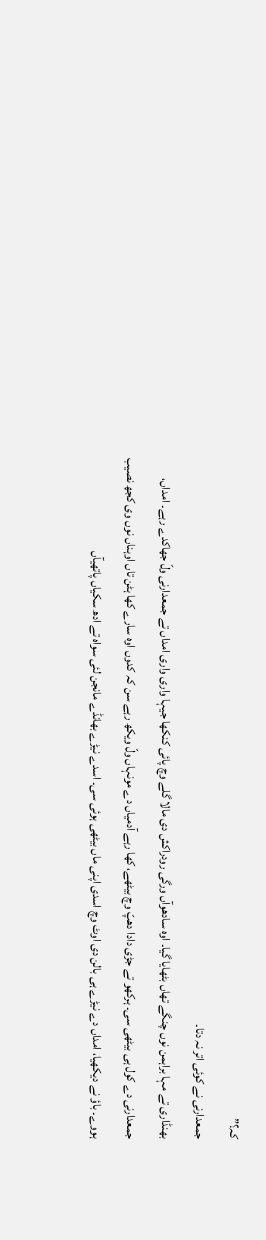کہ؟”
جمعدارنی نے کوئی اتر نہ دتا۔
بھنڈاری تے مہا براہمن نوں چنگے تھاں بٹھایا گیا۔ اوہ سادھوآں ورگی رودراکش دی مالا گلے وچ پائی کنکھا جیہا واری واری امداں تے جمعدارنی ولّ جھاکدے رہے۔ امداں، جمعدارنی دے کول ہی بیٹھی سی۔ ہرکھو تے جڑی دادا دھپّ وچ بیٹھے، کھا رہے آدمیاں دے مونہاں ولّ ویکھ رہے سن کہ کدوں اوہ سارے کھا ہٹن تاں اوہناں نوں وی کجھ نصیب ہووے۔ باؤ نے دیکھیا، امداں دے نیڑے ہی بالن دی اوٹ وچ اسدی اپنی ماں بیٹھی ہوئی سی۔ اسدے نیڑے بھانڈے مانجن لئی سواہ تے ادھ سکیاں پاتھیآں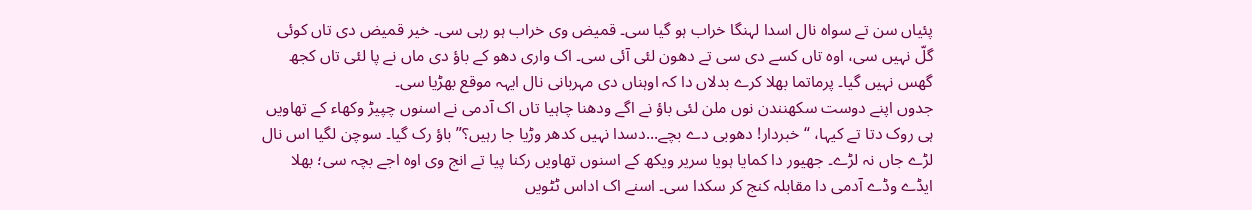پئیاں سن تے سواہ نال اسدا لہنگا خراب ہو گیا سی۔ قمیض وی خراب ہو رہی سی۔ خیر قمیض دی تاں کوئی گلّ نہیں سی، اوہ تاں کسے دی سی تے دھون لئی آئی سی۔ اک واری دھو کے باؤ دی ماں نے پا لئی تاں کجھ گھس نہیں گیا۔ پرماتما بھلا کرے بدلاں دا کہ اوہناں دی مہربانی نال ایہہ موقع بھڑیا سی۔
جدوں اپنے دوست سکھنندن نوں ملن لئی باؤ نے اگے ودھنا چاہیا تاں اک آدمی نے اسنوں چپیڑ وکھاء کے تھاویں ہی روک دتا تے کیہا، “خبردار! دھوبی دے بچے...دسدا نہیں کدھر وڑیا جا رہیں؟” باؤ رک گیا۔ سوچن لگیا اس نال لڑے جاں نہ لڑے۔ جھیور دا کمایا ہویا سریر ویکھ کے اسنوں تھاویں رکنا پیا تے انج وی اوہ اجے بچہ سی؛ بھلا ایڈے وڈے آدمی دا مقابلہ کنج کر سکدا سی۔ اسنے اک اداس ٹٹویں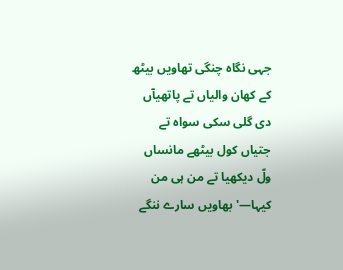جہی نگاہ چنگی تھاویں بیٹھ کے کھان والیاں تے پاتھیآں دی گلی سکی سواہ تے جتیاں کول بیٹھے مانساں ولّ دیکھیا تے من ہی من کیہا—'بھاویں سارے ننگے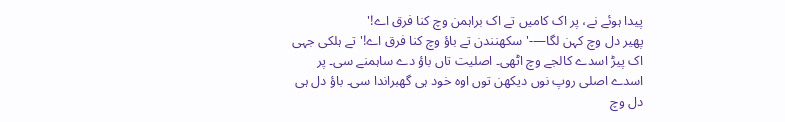پیدا ہوئے نے، پر اک کامیں تے اک براہمن وچ کنا فرق اے!'
پھیر دل وچ کہن لگا—-'سکھنندن تے باؤ وچ کنا فرق اے!' تے ہلکی جہی اک پیڑ اسدے کالجے وچ اٹھی۔ اصلیت تاں باؤ دے ساہمنے سی۔ پر اسدے اصلی روپ نوں دیکھن توں اوہ خود ہی گھبراندا سی۔ باؤ دل ہی دل وچ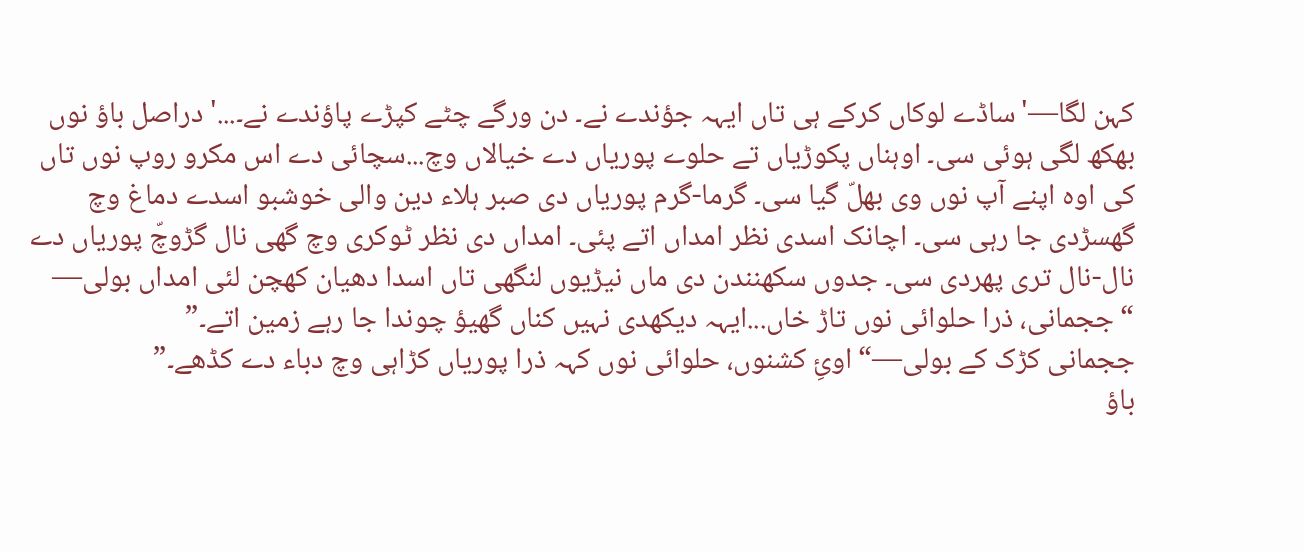کہن لگا—'ساڈے لوکاں کرکے ہی تاں ایہہ جؤندے نے۔ دن ورگے چٹے کپڑے پاؤندے نے۔...' دراصل باؤ نوں بھکھ لگی ہوئی سی۔ اوہناں پکوڑیاں تے حلوے پوریاں دے خیالاں وچ...سچائی دے اس مکرو روپ نوں تاں کی اوہ اپنے آپ نوں وی بھلّ گیا سی۔ گرما-گرم پوریاں دی صبر ہلاء دین والی خوشبو اسدے دماغ وچ گھسڑدی جا رہی سی۔ اچانک اسدی نظر امداں اتے پئی۔ امداں دی نظر ٹوکری وچ گھی نال گڑوچّ پوریاں دے نال-نال تری پھردی سی۔ جدوں سکھنندن دی ماں نیڑیوں لنگھی تاں اسدا دھیان کھچن لئی امداں بولی—
“ججمانی، ذرا حلوائی نوں تاڑ خاں...ایہہ دیکھدی نہیں کناں گھیؤ چوندا جا رہے زمین اتے۔”
ججمانی کڑک کے بولی—“اوئِ کشنوں، حلوائی نوں کہہ ذرا پوریاں کڑاہی وچ دباء دے کڈھے۔”
باؤ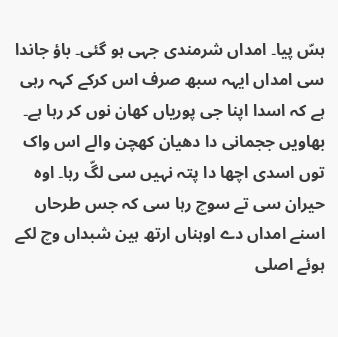ہسّ پیا۔ امداں شرمندی جہی ہو گئی۔ باؤ جاندا سی امداں ایہہ سبھ صرف اس کرکے کہہ رہی ہے کہ اسدا اپنا جی پوریاں کھان نوں کر رہا ہے۔ بھاویں ججمانی دا دھیان کھچن والے اس واک توں اسدی اچھا دا پتہ نہیں سی لگّ رہا۔ اوہ حیران سی تے سوچ رہا سی کہ جس طرحاں اسنے امداں دے اوہناں ارتھ ہین شبداں وچ لکے ہوئے اصلی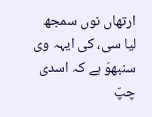ارتھاں نوں سمجھ لیا سی، کی ایہہ وی سنبھوَ ہے کہ اسدی چپّ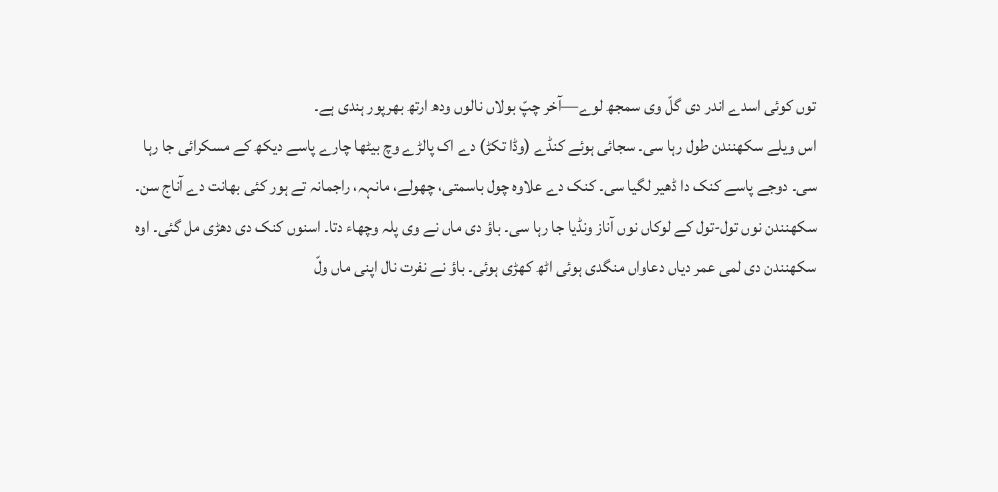توں کوئی اسدے اندر دی گلّ وی سمجھ لوے—آخر چپّ بولاں نالوں ودھ ارتھ بھرپور ہندی ہے۔
اس ویلے سکھنندن طول رہا سی۔ سجائی ہوئے کنڈے (وڈا تکڑ) دے اک پالڑے وچ بیٹھا چارے پاسے دیکھ کے مسکرائی جا رہا سی۔ دوجے پاسے کنک دا ڈھیر لگیا سی۔ کنک دے علاوہ چول باسمتی، چھولے، مانہہ، راجمانہ تے ہور کئی بھانت دے آناج سن۔ سکھنندن نوں تول-تول کے لوکاں نوں آناز ونڈیا جا رہا سی۔ باؤ دی ماں نے وی پلہ وچھاء دتا۔ اسنوں کنک دی دھڑی مل گئی۔ اوہ سکھنندن دی لمی عمر دیاں دعاواں منگدی ہوئی اٹھ کھڑی ہوئی۔ باؤ نے نفرت نال اپنی ماں ولّ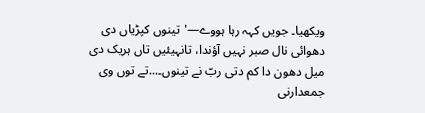ویکھیا۔ جویں کہہ رہا ہووے—'تینوں کپڑیاں دی دھوائی نال صبر نہیں آؤندا، تانہیئیں تاں ہریک دی میل دھون دا کم دتی ربّ نے تینوں۔...تے توں وی جمعدارنی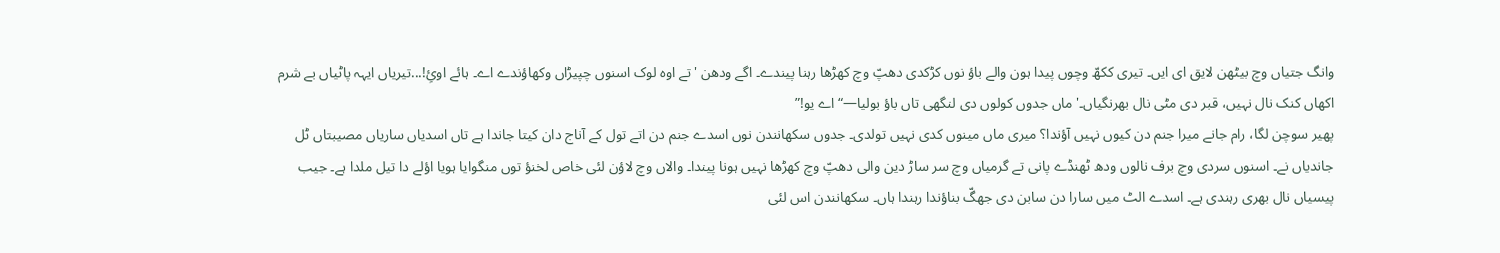وانگ جتیاں وچ بیٹھن لایق ای ایں۔ تیری ککھّ وچوں پیدا ہون والے باؤ نوں کڑکدی دھپّ وچ کھڑھا رہنا پیندے۔ اگے ودھن 'تے اوہ لوک اسنوں چپیڑاں وکھاؤندے اے۔ ہائے اوئِ!...تیریاں ایہہ پاٹیاں بے شرم اکھاں کنک نال نہیں، قبر دی مٹی نال بھرنگیاں۔' ماں جدوں کولوں دی لنگھی تاں باؤ بولیا—“اے یو!”
پھیر سوچن لگا، رام جانے میرا جنم دن کیوں نہیں آؤندا؟ میری ماں مینوں کدی نہیں تولدی۔ جدوں سکھانندن نوں اسدے جنم دن اتے تول کے آناج دان کیتا جاندا ہے تاں اسدیاں ساریاں مصیبتاں ٹل جاندیاں نے۔ اسنوں سردی وچ برف نالوں ودھ ٹھنڈے پانی تے گرمیاں وچ سر ساڑ دین والی دھپّ وچ کھڑھا نہیں ہونا پیندا۔ والاں وچ لاؤن لئی خاص لخنؤ توں منگوایا ہویا اؤلے دا تیل ملدا ہے۔ جیب پیسیاں نال بھری رہندی ہے۔ اسدے الٹ میں سارا دن سابن دی جھگّ بناؤندا رہندا ہاں۔ سکھانندن اس لئی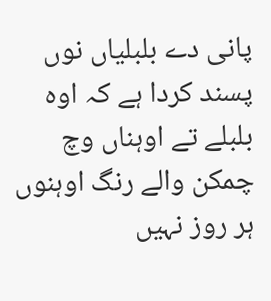پانی دے بلبلیاں نوں پسند کردا ہے کہ اوہ بلبلے تے اوہناں وچ چمکن والے رنگ اوہنوں ہر روز نہیں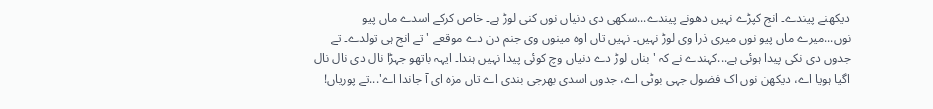دیکھنے پیندے۔ انج کپڑے نہیں دھونے پیندے...سکھی دی دنیاں نوں کنی لوڑ ہے۔ خاص کرکے اسدے ماں پیو نوں...میرے ماں پیو نوں میری ذرا وی لوڑ نہیں۔ نہیں تاں اوہ مینوں وی جنم دن دے موقعے 'تے انج ہی تولدے۔ تے جدوں دی نکی پیدا ہوئی ہے...کہندے نے کہ 'بناں لوڑ دے دنیاں وچ کوئی پیدا نہیں ہندا۔ ایہہ باتھو جہڑا نال دی نال نال اگیا ہویا اے، دیکھن نوں اک فضول جہی بوٹی اے، جدوں اسدی بھرجی بندی اے تاں مزہ ای آ جاندا اے'...تے پوریاں!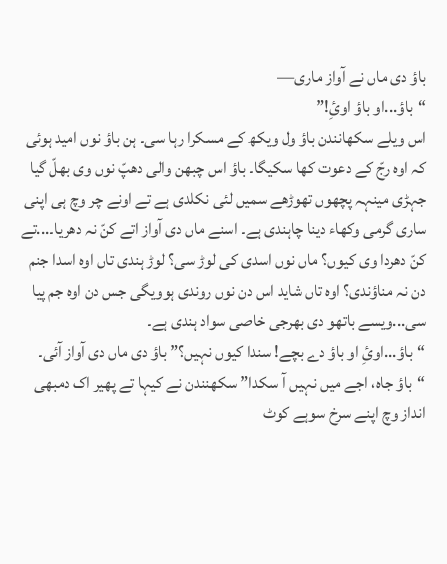باؤ دی ماں نے آواز ماری—
“باؤ...او باؤ اوئِ!”
اس ویلے سکھانندن باؤ ول ویکھ کے مسکرا رہا سی۔ ہن باؤ نوں امید ہوئی کہ اوہ رجّ کے دعوت کھا سکیگا۔ باؤ اس چبھن والی دھپّ نوں وی بھلّ گیا جہڑی مینہہ پچھوں تھوڑھے سمیں لئی نکلدی ہے تے اونے چر وچ ہی اپنی ساری گرمی وکھاء دینا چاہندی ہے۔ اسنے ماں دی آواز اتے کنّ نہ دھریا۔...تے کنّ دھردا وی کیوں؟ ماں نوں اسدی کی لوڑ سی؟ لوڑ ہندی تاں اوہ اسدا جنم دن نہ مناؤندی؟ اوہ تاں شاید اس دن نوں روندی ہوویگی جس دن اوہ جم پیا سی...ویسے باتھو دی بھرجی خاصی سواد ہندی ہے۔
“باؤ...اوئِ او باؤ دے بچے! سندا کیوں نہیں؟” باؤ دی ماں دی آواز آئی۔
“باؤ جاہ، اجے میں نہیں آ سکدا” سکھنندن نے کیہا تے پھیر اک دمبھی انداز وچ اپنے سرخ سوہے کوٹ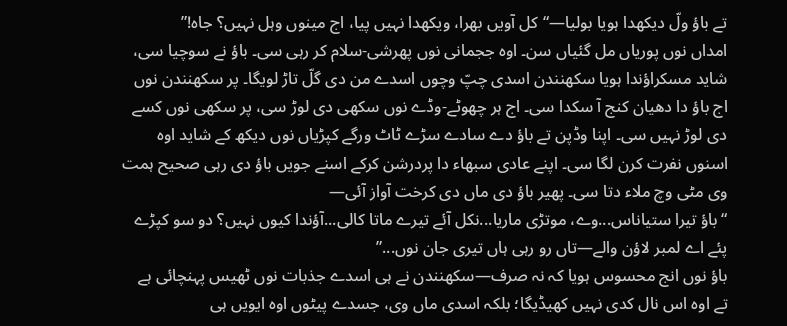تے باؤ ولّ دیکھدا ہویا بولیا—“کل آویں بھرا، ویکھدا نہیں پیا، اج مینوں وہل نہیں؟ جاہ!”
امداں نوں پوریاں مل گئیاں سن۔ اوہ ججمانی نوں پھرشی-سلام کر رہی سی۔ باؤ نے سوچیا سی، شاید مسکراؤندا ہویا سکھنندن اسدی چپّ وچوں اسدے من دی گلّ تاڑ لویگا۔ پر سکھنندن نوں اج باؤ دا دھیان کنج آ سکدا سی۔ اج ہر چھوٹے-وڈے نوں سکھی دی لوڑ سی، پر سکھی نوں کسے دی لوڑ نہیں سی۔ اپنا وڈپن تے باؤ دے سادے سڑے ٹاٹ ورگے کپڑیاں نوں دیکھ کے شاید اوہ اسنوں نفرت کرن لگا سی۔ اپنے عادی سبھاء دا پردرشن کرکے اسنے جویں باؤ دی رہی صحیح ہمت وی مٹی وچ ملاء دتا سی۔ پھیر باؤ دی ماں دی کرخت آواز آئی—
“باؤ تیرا ستیاناس...وے، موتڑی ماریا...نکل آئے تیرے ماتا کالی...آؤندا کیوں نہیں؟ دو سو کپڑے پئے اے لمبر لاؤن والے—تاں رو رہی ہاں تیری جان نوں...”
باؤ نوں انج محسوس ہویا کہ نہ صرف—سکھنندن نے ہی اسدے جذبات نوں ٹھیس پہنچائی ہے تے اوہ اس نال کدی نہیں کھیڈیگا؛ بلکہ اسدی ماں وی، جسدے پیٹوں اوہ ایویں ہی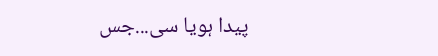پیدا ہویا سی...جس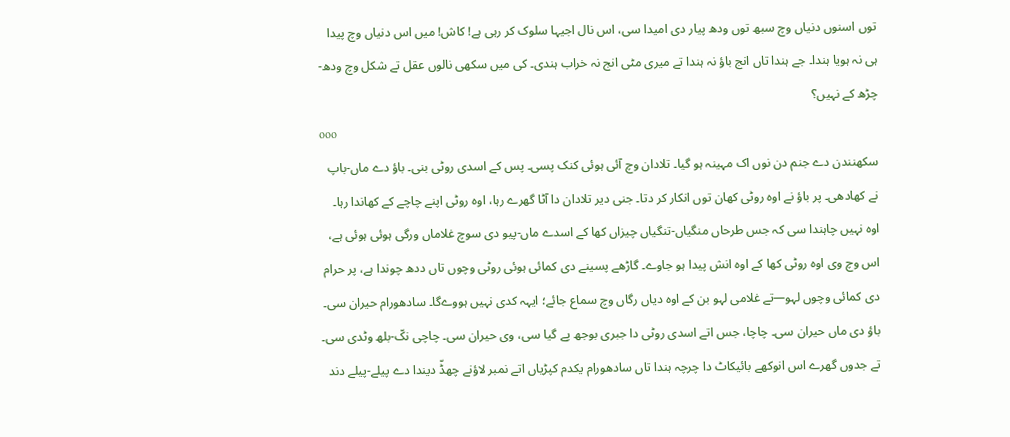توں اسنوں دنیاں وچ سبھ توں ودھ پیار دی امیدا سی، اس نال اجیہا سلوک کر رہی ہے! کاش! میں اس دنیاں وچ پیدا ہی نہ ہویا ہندا۔ جے ہندا تاں انج باؤ نہ ہندا تے میری مٹی انج نہ خراب ہندی۔ کی میں سکھی نالوں عقل تے شکل وچ ودھ-چڑھ کے نہیں؟
ooo
سکھنندن دے جنم دن نوں اک مہینہ ہو گیا۔ تلادان وچ آئی ہوئی کنک پسی۔ پس کے اسدی روٹی بنی۔ باؤ دے ماں-باپ نے کھادھی۔ پر باؤ نے اوہ روٹی کھان توں انکار کر دتا۔ جنی دیر تلادان دا آٹا گھرے رہا، اوہ روٹی اپنے چاچے کے کھاندا رہا۔ اوہ نہیں چاہندا سی کہ جس طرحاں منگیاں-تنگیاں چیزاں کھا کے اسدے ماں-پیو دی سوچ غلاماں ورگی ہوئی ہوئی ہے، اس وچ وی اوہ روٹی کھا کے اوہ انش پیدا ہو جاوے۔ گاڑھے پسینے دی کمائی ہوئی روٹی وچوں تاں ددھ چوندا ہے، پر حرام دی کمائی وچوں لہو—تے غلامی لہو بن کے اوہ دیاں رگاں وچ سماع جائے؛ ایہہ کدی نہیں ہووےگا۔ سادھورام حیران سی۔ باؤ دی ماں حیران سی۔ چاچا، جس اتے اسدی روٹی دا جبری بوجھ پے گیا سی، وی حیران سی۔ چاچی نکّ-بلھ وٹدی سی۔ تے جدوں گھرے اس انوکھے بائیکاٹ دا چرچہ ہندا تاں سادھورام یکدم کپڑیاں اتے نمبر لاؤنے چھڈّ دیندا دے پیلے-پیلے دند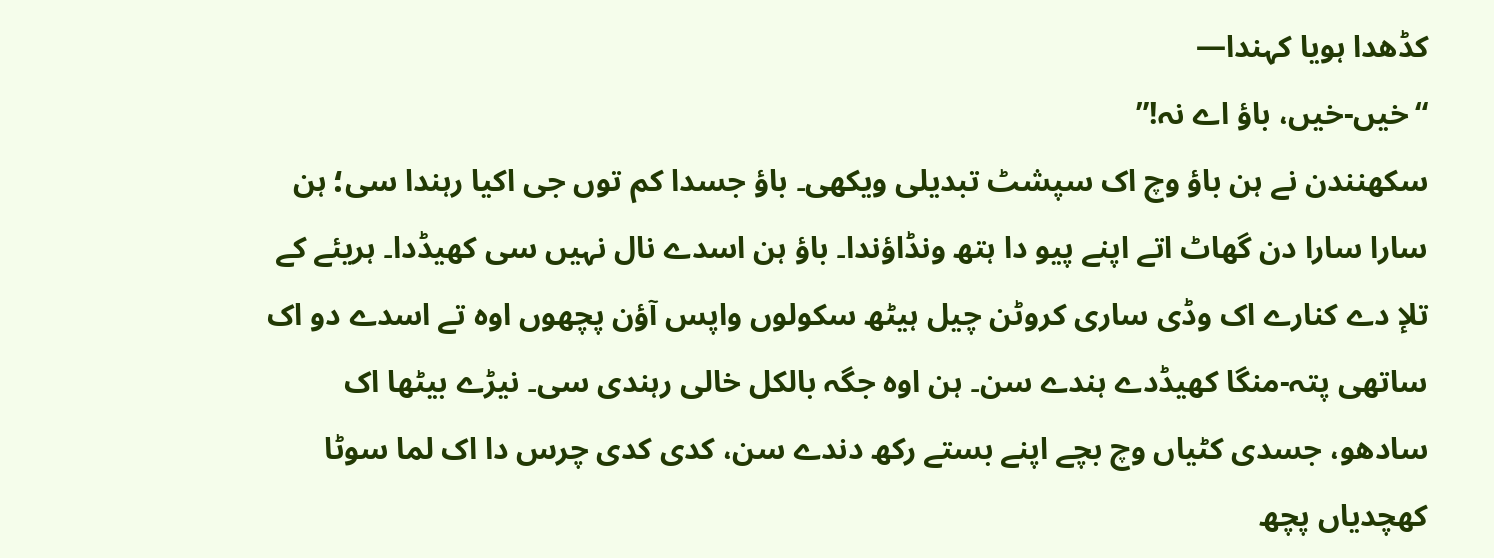کڈھدا ہویا کہندا—
“خیں-خیں، باؤ اے نہ!”
سکھنندن نے ہن باؤ وچ اک سپشٹ تبدیلی ویکھی۔ باؤ جسدا کم توں جی اکیا رہندا سی؛ ہن سارا سارا دن گھاٹ اتے اپنے پیو دا ہتھ ونڈاؤندا۔ باؤ ہن اسدے نال نہیں سی کھیڈدا۔ ہریئے کے تلإ دے کنارے اک وڈی ساری کروٹن چیل ہیٹھ سکولوں واپس آؤن پچھوں اوہ تے اسدے دو اک ساتھی پتہ-منگا کھیڈدے ہندے سن۔ ہن اوہ جگہ بالکل خالی رہندی سی۔ نیڑے بیٹھا اک سادھو، جسدی کٹیاں وچ بچے اپنے بستے رکھ دندے سن، کدی کدی چرس دا اک لما سوٹا کھچدیاں پچھ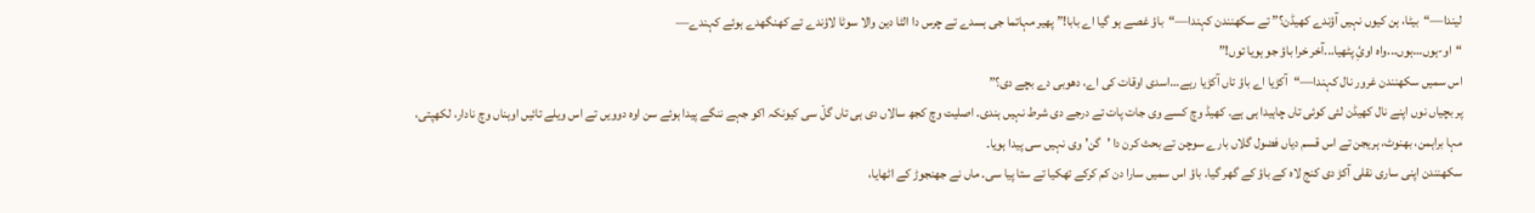لیندا—“بیٹا، ہن کیوں نہیں آؤندے کھیڈن؟” تے سکھنندن کہندا—“باؤ غصے ہو گیا اے بابا!” پھیر مہاتما جی ہسدے تے چرس دا الٹا دین والا سوٹا لاؤندے تے کھنگھدے ہوئے کہندے—
“او-ہوں...ہوں...واہ اوئِ پٹھیا...آخر خرا باؤ جو ہویا توں!”
اس سمیں سکھنندن غرور نال کہندا—“آکڑیا اے باؤ تاں آکڑیا رہے...اسدی اوقات کی اے، دھوبی دے بچے دی؟”
پر بچیاں نوں اپنے نال کھیڈن لئی کوئی تاں چاہیدا ہی ہے۔ کھیڈ وچ کسے وی جات پات تے درجے دی شرط نہیں ہندی۔ اصلیت وچ کجھ سالاں دی ہی تاں گلّ سی کیونکہ اکو جہے ننگے پیدا ہوئے سن اوہ دوویں تے اس ویلے تائیں اوہناں وچ نادار، لکھپتی، مہا براہمن، بھنوٹ، ہریجن تے اس قسم دیاں فضول گلاں بارے سوچن تے بحث کرن دا 'گن' وی نہیں سی پیدا ہویا۔
سکھنندن اپنی ساری نقلی آکڑ دی کنج لاہ کے باؤ کے گھر گیا۔ باؤ اس سمیں سارا دن کم کرکے تھکیا تے ستا پیا سی۔ ماں نے جھنجوڑ کے اٹھایا،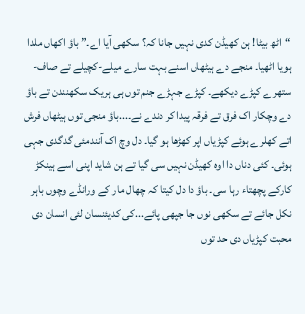“اٹھ بیٹا! ہن کھیڈن کدی نہیں جانا کہ؟ سکھی آیا اے۔” باؤ اکھاں ملدا ہویا اٹھیا۔ منجے دے ہیٹھاں اسنے بہت سارے میلے-کچیلے تے صاف-ستھرے کپڑے دیکھے۔ کپڑے جہڑے جنم توں ہی ہریک سکھنندن تے باؤ دے وچکار اک فرق تے فرقہ پیدا کر دندے نے۔...باؤ منجی توں ہیٹھاں فرش اتے کھلرے ہوئے کپڑیاں اپر کھڑھا ہو گیا۔ دل وچ اک آنندمئی گدگدی جہی ہوئی۔ کئی دناں دا اوہ کھیڈن نہیں سی گیا تے ہن شاید اپنی اسے ہینکڑ کارکے پچھتاء رہا سی۔ باؤ دا دل کیتا کہ چھال مار کے ورانڈے وچوں باہر نکل جائے تے سکھی نوں جا جپھی پائے...کی کدیئنسان لئی انسان دی محبت کپڑیاں دی حد توں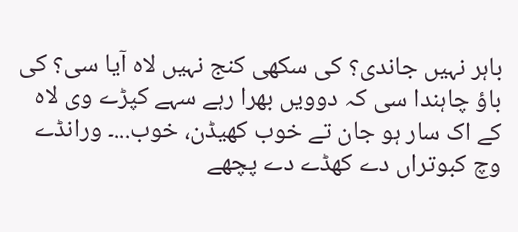باہر نہیں جاندی؟ کی سکھی کنج نہیں لاہ آیا سی؟ کی باؤ چاہندا سی کہ دوویں بھرا رہے سہے کپڑے وی لاہ کے اک سار ہو جان تے خوب کھیڈن، خوب...۔ ورانڈے وچ کبوتراں دے کھڈے دے پچھے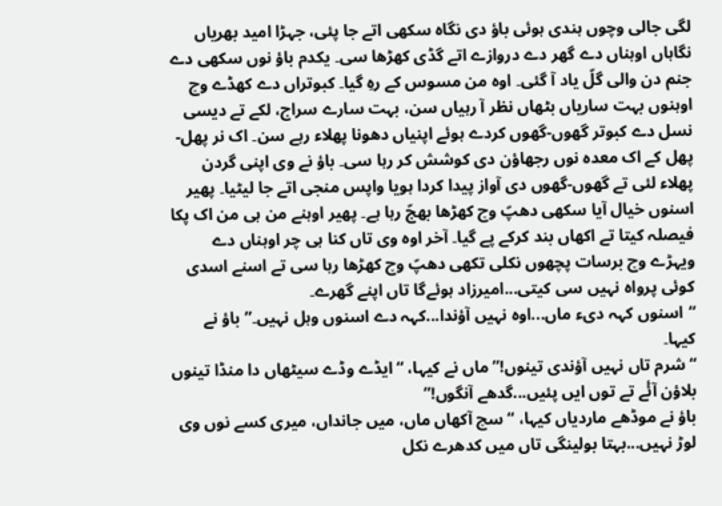لگی جالی وچوں ہندی ہوئی باؤ دی نگاہ سکھی اتے جا پئی، جہڑا امید بھریاں نگاہاں اوہناں دے گھر دے دروازے اتے گڈی کھڑھا سی۔ یکدم باؤ نوں سکھی دے جنم دن والی گلّ یاد آ گئی۔ اوہ من مسوس کے رہِ گیا۔ کبوتراں دے کھڈے وچ اوہنوں بہت ساریاں بٹھاں نظر آ رہیاں سن، بہت سارے سراج، لکے تے دیسی نسل دے کبوتر گھوں-گھوں کردے ہوئے اپنیاں دھونا پھلاء رہے سن۔ اک نر پھل-پھل کے اک معدہ نوں رجھاؤن دی کوشش کر رہا سی۔ باؤ نے وی اپنی گردن پھلاء لئی تے گھوں-گھوں دی آواز پیدا کردا ہویا واپس منجی اتے جا لیٹیا۔ پھیر اسنوں خیال آیا سکھی دھپّ وچ کھڑھا بھجّ رہا ہے۔ پھیر اوہنے من ہی من اک پکا فیصلہ کیتا تے اکھاں بند کرکے پے گیا۔ آخر اوہ وی تاں کنا ہی چر اوہناں دے ویہڑے وچ برسات پچھوں نکلی تکھی دھپّ وچ کھڑھا رہا سی تے اسنے اسدی کوئی پرواہ نہیں سی کیتی...امیرزاد ہوئےگا تاں اپنے گھرے۔
“اسنوں کہہ دیء ماں...اوہ نہیں آؤندا...کہہ دے اسنوں وہل نہیں۔” باؤ نے کیہا۔
“شرم تاں نہیں آؤندی تینوں!” ماں نے کیہا، “ایڈے وڈے سیٹھاں دا منڈا تینوں بلاؤن آئٔے تے توں ایں پئیں...گدھے آنگوں!”
باؤ نے موڈھے ماردیاں کیہا، “سچ آکھاں ماں، میں جانداں، میری کسے نوں وی لوڑ نہیں...بہتا بولینگی تاں میں کدھرے نکل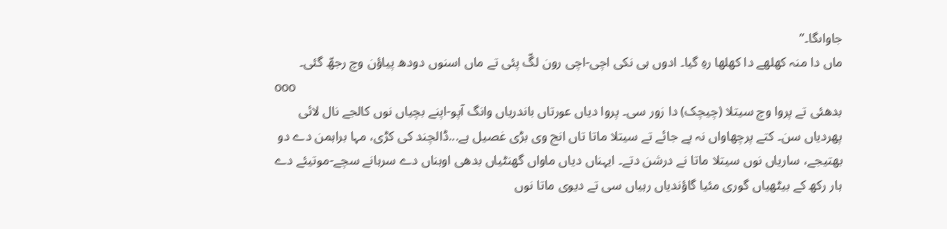جاواںگا۔”
ماں دا منہ کھلھے دا کھلھا رہِ گیا۔ ادوں ہی نکی اچی-اچی رون لگّ پئی تے ماں اسنوں دودھ پیاؤن وچ رجھّ گئی۔
ooo
بدھئی تے پروا وچ سیتلا (چیچک) دا زور سی۔ پروا دیاں عورتاں باندریاں وانگ آپو-اپنے بچیاں نوں کالجے نال لائی پھردیاں سن۔ کتے پرچھاواں نہ پے جائے تے سیتلا ماتا تاں انج وی بڑی غصیل ہے...ڈالچند کی کڑی، مہا براہمن دے دو بھتیجے، ساریاں نوں سیتلا ماتا نے درشن دتے۔ ایہناں دیاں ماواں گھنٹیاں بدھی اوہناں دے سرہانے سچے-موتیئے دے ہار رکھ کے بیٹھیاں گوری مئیا گاؤندیاں رہیاں سی تے دیوی ماتا نوں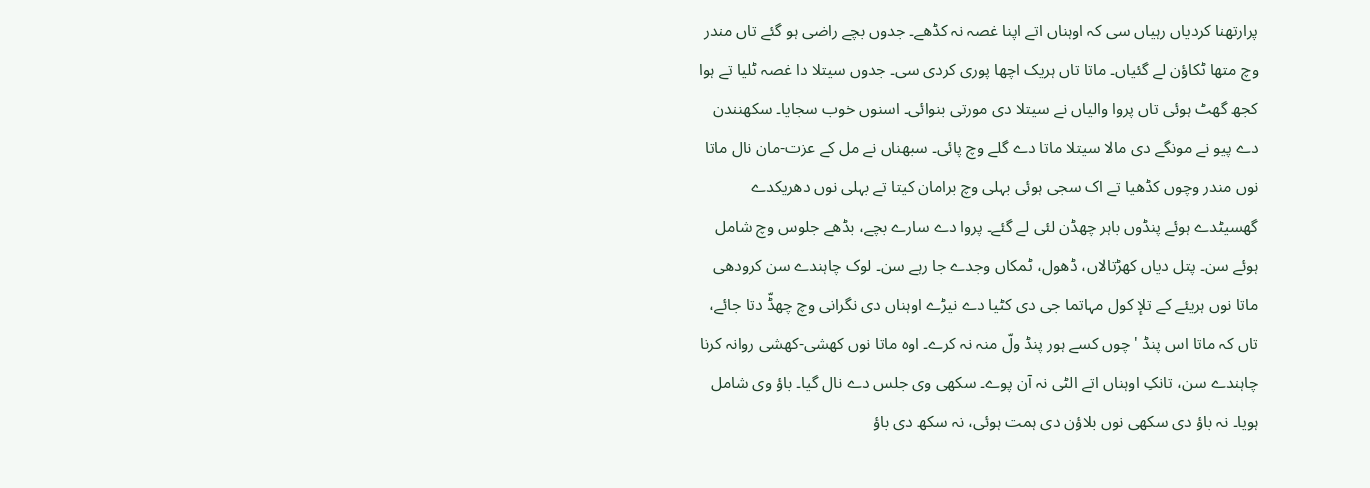پرارتھنا کردیاں رہیاں سی کہ اوہناں اتے اپنا غصہ نہ کڈھے۔ جدوں بچے راضی ہو گئے تاں مندر وچ متھا ٹکاؤن لے گئیاں۔ ماتا تاں ہریک اچھا پوری کردی سی۔ جدوں سیتلا دا غصہ ٹلیا تے ہوا کجھ گھٹ ہوئی تاں پروا والیاں نے سیتلا دی مورتی بنوائی۔ اسنوں خوب سجایا۔ سکھنندن دے پیو نے مونگے دی مالا سیتلا ماتا دے گلے وچ پائی۔ سبھناں نے مل کے عزت-مان نال ماتا نوں مندر وچوں کڈھیا تے اک سجی ہوئی بہلی وچ برامان کیتا تے بہلی نوں دھریکدے گھسیٹدے ہوئے پنڈوں باہر چھڈن لئی لے گئے۔ پروا دے سارے بچے، بڈھے جلوس وچ شامل ہوئے سن۔ پتل دیاں کھڑتالاں، ڈھول، ٹمکاں وجدے جا رہے سن۔ لوک چاہندے سن کرودھی ماتا نوں ہریئے کے تلإ کول مہاتما جی دی کٹیا دے نیڑے اوہناں دی نگرانی وچ چھڈّ دتا جائے، تاں کہ ماتا اس پنڈ 'چوں کسے ہور پنڈ ولّ منہ نہ کرے۔ اوہ ماتا نوں کھشی-کھشی روانہ کرنا چاہندے سن، تانکِ اوہناں اتے الٹی نہ آن پوے۔ سکھی وی جلس دے نال گیا۔ باؤ وی شامل ہویا۔ نہ باؤ دی سکھی نوں بلاؤن دی ہمت ہوئی، نہ سکھ دی باؤ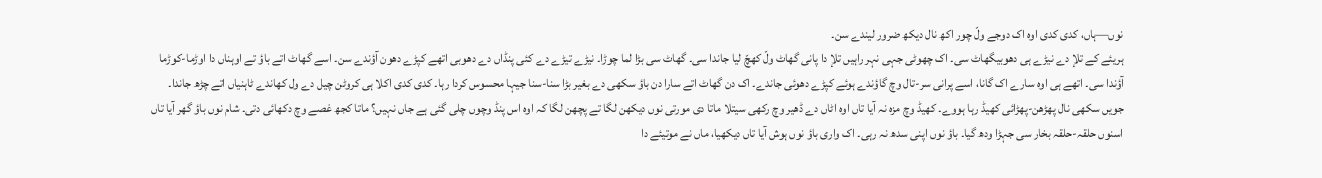نوں—ہاں، کدی کدی اوہ اک دوجے ولّ چور اکھ نال دیکھ ضرور لیندے سن۔
ہریئے کے تلإ دے نیڑے ہی دھوبیگھاٹ سی۔ اک چھوٹی جہی نہر راہیں تلإ دا پانی گھاٹ ولّ کھچّ لیا جاندا سی۔ گھاٹ سی بڑا لما چوڑا۔ نیڑے تیڑے دے کئی پنڈاں دے دھوبی اتھے کپڑے دھون آؤندے سن۔ اسے گھاٹ اتے باؤ تے اوہناں دا اوڑما-کوڑما آؤندا سی۔ اتھے ہی اوہ سارے اک گانا، اسے پرانی سر-تال وچ گاؤندے ہوئے کپڑے دھوئی جاندے۔ اک دن گھاٹ اتے سارا دن باؤ سکھی دے بغیر بڑا سنا-سنا جیہا محسوس کردا رہا۔ کدی کدی اکلا ہی کروٹن چیل دے ول کھاندے ٹاہنیاں اتے چڑھ جاندا۔ جویں سکھی نال پھڑھن-پھڑائی کھیڈ رہا ہووے۔ کھیڈ وچ مزہ نہ آیا تاں اوہ اٹاں دے ڈھیر وچ رکھی سیتلا ماتا دی مورتی نوں دیکھن لگا تے پچھن لگا کہ اوہ اس پنڈ وچوں چلی گئی ہے جاں نہیں؟ ماتا کجھ غصے وچ دکھائی دتی۔ شام نوں باؤ گھر آیا تاں اسنوں حلقہ-حلقہ بخار سی جہڑا ودھ گیا۔ باؤ نوں اپنی سدھ نہ رہی۔ اک واری باؤ نوں ہوش آیا تاں دیکھیا، ماں نے موتیئے دا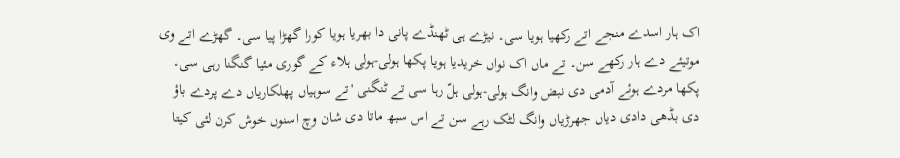اک ہار اسدے منجے اتے رکھیا ہویا سی۔ نیڑے ہی ٹھنڈے پانی دا بھریا ہویا کورا گھڑا پیا سی۔ گھڑے اتے وی موتیئے دے ہار رکھے سن۔ تے ماں اک نواں خریدیا ہویا پکھا ہولی-ہولی ہلاء کے گوری مئیا گنگنا رہی سی۔ پکھا مردے ہوئے آدمی دی نبض وانگ ہولی-ہولی ہلّ رہا سی تے ٹنگنی 'تے سوہیاں پھلکاریاں دے پردے باؤ دی بڈھی دادی دیاں جھرڑیاں وانگ لٹک رہے سن تے اس سبھ ماتا دی شان وچ اسنوں خوش کرن لئی کیتا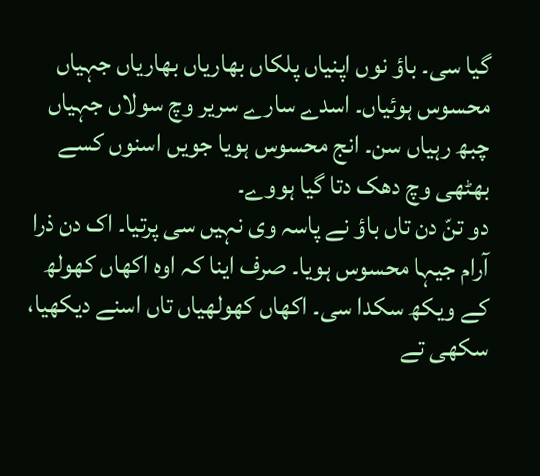گیا سی۔ باؤ نوں اپنیاں پلکاں بھاریاں بھاریاں جہیاں محسوس ہوئیاں۔ اسدے سارے سریر وچ سولاں جہیاں چبھ رہیاں سن۔ انج محسوس ہویا جویں اسنوں کسے بھٹھی وچ دھک دتا گیا ہووے۔
دو تنّ دن تاں باؤ نے پاسہ وی نہیں سی پرتیا۔ اک دن ذرا آرام جیہا محسوس ہویا۔ صرف اینا کہ اوہ اکھاں کھولھ کے ویکھ سکدا سی۔ اکھاں کھولھیاں تاں اسنے دیکھیا، سکھی تے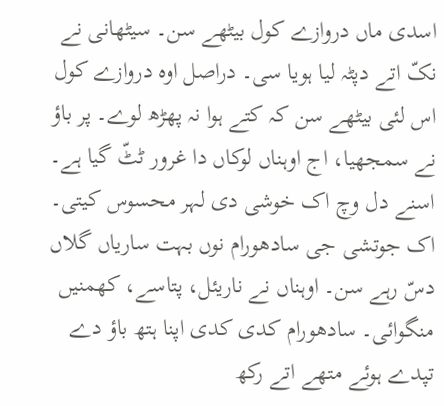اسدی ماں دروازے کول بیٹھے سن۔ سیٹھانی نے نکّ اتے دپٹہ لیا ہویا سی۔ دراصل اوہ دروازے کول اس لئی بیٹھے سن کہ کتے ہوا نہ پھڑھ لوے۔ پر باؤ نے سمجھیا، اج اوہناں لوکاں دا غرور ٹٹّ گیا ہے۔ اسنے دل وچ اک خوشی دی لہر محسوس کیتی۔ اک جوتشی جی سادھورام نوں بہت ساریاں گلاں دسّ رہے سن۔ اوہناں نے ناریئل، پتاسے، کھمنیں منگوائی۔ سادھورام کدی کدی اپنا ہتھ باؤ دے تپدے ہوئے متھے اتے رکھ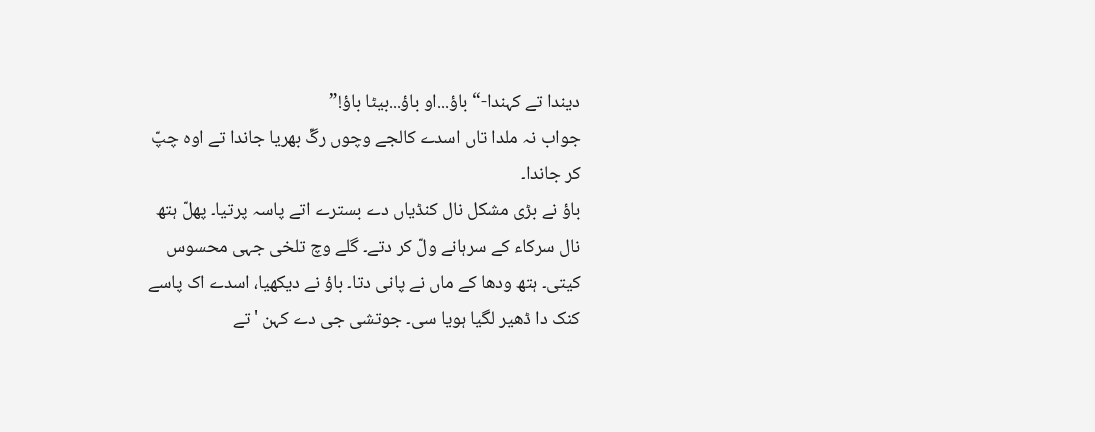دیندا تے کہندا-“باؤ...او باؤ...بیٹا باؤ!”
جواب نہ ملدا تاں اسدے کالجے وچوں رگّ بھریا جاندا تے اوہ چپّ کر جاندا۔
باؤ نے بڑی مشکل نال کنڈیاں دے بسترے اتے پاسہ پرتیا۔ پھلّ ہتھ نال سرکاء کے سرہانے ولّ کر دتے۔ گلے وچ تلخی جہی محسوس کیتی۔ ہتھ ودھا کے ماں نے پانی دتا۔ باؤ نے دیکھیا، اسدے اک پاسے کنک دا ڈھیر لگیا ہویا سی۔ جوتشی جی دے کہن 'تے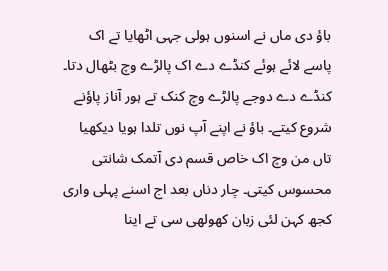باؤ دی ماں نے اسنوں ہولی جہی اٹھایا تے اک پاسے لائے ہوئے کنڈے دے اک پالڑے وچ بٹھال دتا۔ کنڈے دے دوجے پالڑے وچ کنک تے ہور آناز پاؤنے شروع کیتے۔ باؤ نے اپنے آپ نوں تلدا ہویا دیکھیا تاں من وچ اک خاص قسم دی آتمک شانتی محسوس کیتی۔ چار دناں بعد اج اسنے پہلی واری کجھ کہن لئی زبان کھولھی سی تے اینا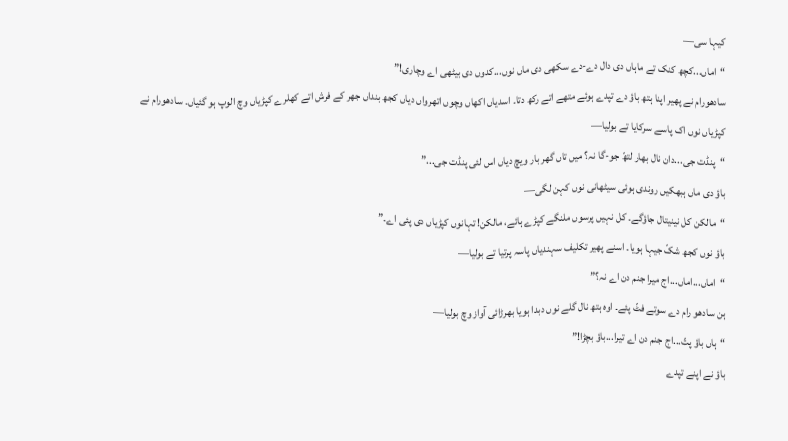کیہا سی—
“اماں...کچھ کنک تے ماہاں دی دال دے-دے سکھی دی ماں نوں...کدوں دی بیٹھی اے وچاری!”
سادھورام نے پھیر اپنا ہتھ باؤ دے تپدے ہوئے متھے اتے رکھ دتا۔ اسدیاں اکھاں وچوں اتھرواں دیاں کجھ بنداں جھر کے فرش اتے کھلرے کپڑیاں وچ الوپ ہو گئیاں۔ سادھورام نے کپڑیاں نوں اک پاسے سرکایا تے بولیا—
“پنڈت جی...دان نال بھار لتھّ جو-گا نہ؟ میں تاں گھر بار ویچ دیاں اس لئی پنڈت جی...”
باؤ دی ماں ہبھکیں روندی ہوئی سیٹھانی نوں کہن لگی—
“مالکن کل نینیتال جاؤگے۔ کل نہیں پرسوں ملنگے کپڑے ہائے، مالکن! تہانوں کپڑیاں دی پئی اے۔”
باؤ نوں کجھ شکّ جیہا ہویا۔ اسنے پھیر تکلیف سہندیاں پاسہ پرتیا تے بولیا—
“اماں...اماں...اج میرا جنم دن اے نہ؟”
ہن سادھو رام دے سوتے فٹّ پئے۔ اوہ ہتھ نال گلے نوں دبدا ہویا بھرڑائی آواز وچ بولیا—
“ہاں باؤ پتّ...اج جنم دن اے تیرا...باؤ بچڑا!”
باؤ نے اپنے تپدے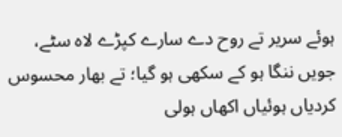ہوئے سریر تے روح دے سارے کپڑے لاہ سٹے، جویں ننگا ہو کے سکھی ہو گیا؛ تے بھار محسوس کردیاں ہوئیاں اکھاں ہولی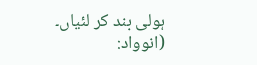ہولی بند کر لئیاں۔
(انوواد: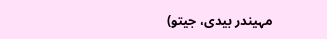مہیندر بیدی، جیتو)